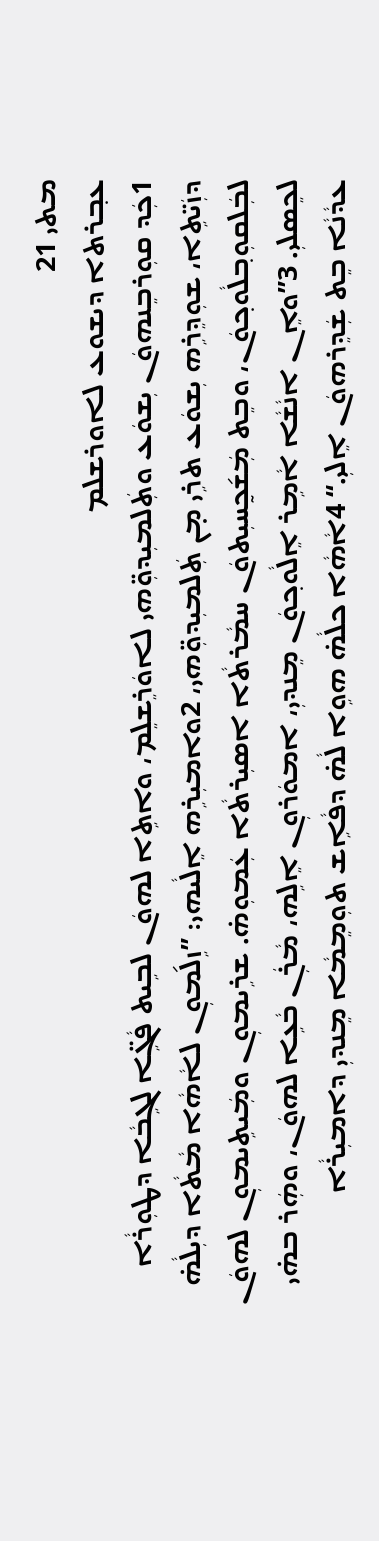ܡܬ‌ܝ 21
ܥܒ݂ܪܬ‌ܐ ܕܝܫܘܥ ܠܐܘܪܫܠܡ
1ܟܲܕ ܩܘܼܪܒܸܢܗܘܿܢ ܝܼܫܘܿܥ ܘܬܲܠܡܝܼܕܘܼ̈ܗ‌ܝ ܠܐܘܿܪܸܫܠܸܡ، ܘܐܬܹ‌ܐ ܠܗܘܿܢ ܠܒܹܝܬ ܦܵܓܹ̈ܐ ܠܓܹܒܵܐ ܕܛܘܼܪܵܐ ܕܙܲܝ̈ܬܹ‌ܐ، ܫܘܼܕܸܪܹܗ ܝܼܫܘܿܥ ܬܪܹܝ ܡ̣ܢ ܬܲܠܡܝܼܕܘܼ̈ܗ‌ܝ، 2ܘܐܡܝܼܪܹܗ ܐܸܠܵܝܗ‌ܝ: ”ܙܹܠ݇ܡܘܼܢ ܠܐܵܗܵܐ ܡܵܬܵ‌ܐ ܕܝܼܠܵܗ̇ ܠܒܲܠܩܘܼܒ݂ܠܵܘܟ݂ܘܿܢ، ܘܒܸܬ ܡܲܫ݇ܟ̰ܚܝܼܬܘܿܢ ܚܡܵܪܬܵ‌ܐ ܐܣܝܼܪܬܵ‌ܐ ܥܲܡܘܼܗ̇. ܫܪܹܝܡܘܼܢ ܘܡܲܝܬܹܝܡܘܼܢ ܠܗܘܿܢ ܠܟܸܣܠܝܼ. 3”ܘܐܸܢ ܐܢܵܫܵܐ ܐܵܡܹܪ ܐܸܠܵܘܟ݂ܘܿܢ ܡܸܢܕܝܼ، ܐܡܘܿܪܘܼܢ ܐܸܠܹܗ، ܡܵܪܲܢ ܒܵܥܹܐ ܠܗܘܿܢ، ܘܗܲܪ ܒܗ̇ܝ ܥܕܵܢܵܐ ܒܸܬ ܫܲܕܸܪܗܘܿܢ ܐܸܠܝܼ.“ 4ܐܵܗܵܐ ܟܠܵܗ̇ ܗܘܹܐ ܠܵܗ̇ ܕܦܵܐܹܫ ܬܘܼܡܸܡܵܐ ܡܸܢܕܝܼ ܕܐܡܝܼܪܵܐ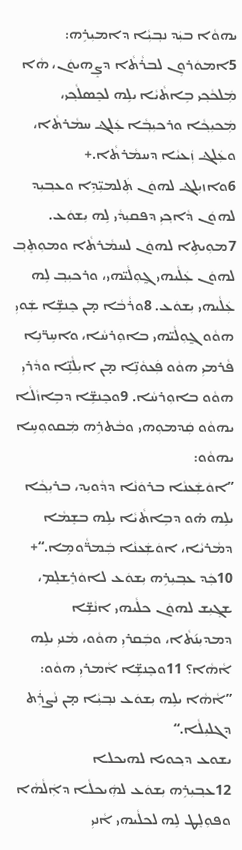ܝܗܘܵܐ ܒܝܲܕ ܢܒ݂ܝܼܵܐ ܕܐܡܝܼܪܹܗ:
5ܐܡܘܿܪܘܼܢ ܠܒܪܵܬܵ‌ܐ ܕܨܸܗܝܘܿܢ، ܗܵܐ ܡܲܠܟܵܟ݂ܝ ܒܹܐܬܵܝܵܐ ܝܠܹܗ ܠܟܸܣܠܵܟ݂ܝ، ܡܲܟܝܼܟ݂ܵܐ ܘܪܟܝܼܒ݂ܵܐ ܥܲܠܔ ܚܡܵܪܬܵ‌ܐ، ܘܥܲܠܔ ܙܲܥܝܵܐ ܕܚܡܵܪܬܵ‌ܐ.+
6ܘܐܙܝܼܠܔ ܠܗܘܿܢ ܬܲܠܡܝܼ̈ܕܹܐ ܘܥܒ݂ܝܼܕ ܠܗܘܿܢ ܕܵܐܟ݂ܝܼ ܕܦܩܝܼܕܵܝ ܠܹܗ ܝܼܫܘܿܥ. 7ܡܘܼܝܬܹ‌ܐ ܠܗܘܿܢ ܠܚܡܵܪܬܵ‌ܐ ܘܡܘܼܬܸܒ݂ ܠܗܘܿܢ ܥܲܠܵܝܗ‌ܝ ܓ̰ܘܼܠܵܝ̈ܗ‌ܝ، ܘܪܟܝܼܒ݂ ܠܹܗ ܥܲܠܵܝܗ‌ܝ ܝܼܫܘܿܥ. 8ܘܪܵܒܵܐ ܡ̣ܢ ܟܸܢܫܹ̈ܐ ܫܲܘܝܼ ܗܘܵܘ ܓ̰ܘܼܠܵܝ̈ܗ‌ܝ ܒܐܘܼܪܚܵܐ، ܘܐܚܹܪ̈ܢܹܐ ܦܵܪܡܝܼ ܗܘܵܘ ܦܲܥܘܵܢܹ̈ܐ ܡ̣ܢ ܐܝܼܠܵܢܹ̈ܐ ܘܕܵܪܝܼ ܗܘܵܘ ܒܐܘܼܪܚܵܐ. 9ܘܟܸܢܫܹ̈ܐ ܕܒܹܐܙܵܠܵܐ ܝܗܘܵܘ ܩܲܕܡܘܼܗ‌ܝ ܘܒܵܬܪܹܗ ܡܲܩܘܘܼܚܹܐ ܝܗܘܵܘ:
”ܐܘܿܫܲܥܢܵܐ ܒܪܘܿܢܵܐ ܕܕܵܘܝܼܕ، ܒܪܝܼܟ݂ܵܐ ܝܠܹܗ ܗ̇ܘ ܕܒܹܐܬܵܝܵܐ ܝܠܹܗ ܒܫܸܡܵܐ ܕܡܵܪܝܵܐ، ܐܘܿܫܲܥܢܵܐ ܒܲܡܪ̈ܵܘܡܹܐ.“+
10ܟܲܕ ܥܒ݂ܝܼܪܹܗ ܝܼܫܘܿܥ ܠܐܘܿܪܸܫܠܸܡ، ܫܓ݂ܝܼܫ ܠܗܘܿܢ ܟܠܵܝܗ‌ܝ ܐܢܵܫܹ̈ܐ ܕܡܕܝܼܢ݇ܬܵ‌ܐ، ܘܒܲܩܪܝܼ ܗܘܵܘ، ܡܵܢܝܼ ܝܠܹܗ ܐܵܗܵܐ؟ 11ܘܟܸܢܫܹ̈ܐ ܐܵܡܪܝܼ ܗܘܵܘ: ”ܐܵܗܵܐ ܝܠܹܗ ܝܼܫܘܿܥ ܢܒ݂ܝܼܵܐ ܡ̣ܢ ܢܵܨܪܲܬ ܕܓܠܝܼܠܵܐ.“
ܝܫܘܥ ܕܟ݂ܘܝܐ ܠܗܝܟܠܐ
12ܥܒ݂ܝܼܪܹܗ ܝܼܫܘܿܥ ܠܗܲܝܟܠܵܐ ܕܐܲܠܵܗܵܐ ܘܦܘܼܠܸܛ ܠܹܗ ܠܟܠܵܝܗ‌ܝ ܐܵܢܝܼ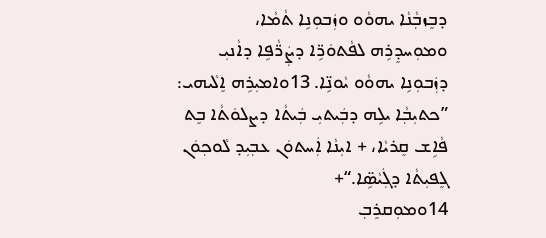ܕܒܸܙܒ݂ܵܢܵܐ ܝܗܘܵܘ ܘܙܲܒܘܼܢܹܐ ܬܵܡܵܐ، ܘܡܘܼܚܕܸܪܹܗ ܠܦܵܬܘܿܪܹ̈ܐ ܕܨܲܪ̈ܵܦܹܐ ܕܐܵܢܝܼ ܕܙܲܒܘܼܢܹܐ ܝܗܘܵܘ ܝܵܘܢܹ̈ܐ. 13ܘܐܡܝܼܪܹܗ ܐܸܠܵܝܗ‌ܝ: ”ܟܬܝܼܒ݂ܵܐ ܝܠܹܗ ܕܒܲܝܬ‌ܝܼ ܒܲܝܬܵ‌ܐ ܕܨܠܘܿܬܵ‌ܐ ܒܸܬ ܦܵܐܹܫ ܩܸܪܝܵܐ، + ܐܝܼܢܵܐ ܐܲܚܬܘܿܢ ܥܒ݂ܝܼܕ ܠܵܘܟ݂ܘܿܢ ܓܸܦܝܼܬܵ‌ܐ ܕܓܲܝܵܣܹ̈ܐ.“+
14ܘܡܘܼܩܪܸܒ݂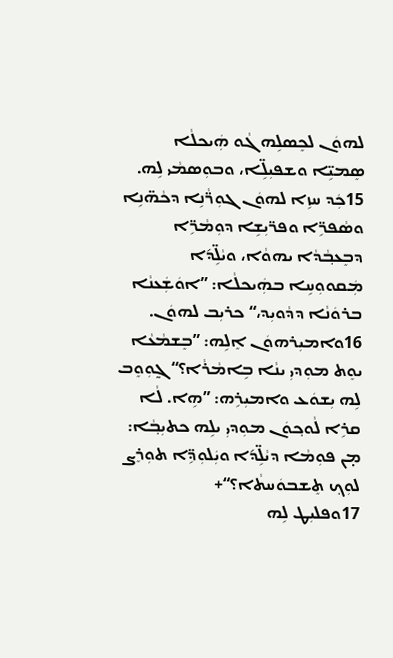ܠܗܘܿܢ ܠܟܸܣܠܹܗ ܓܵܘ ܗܲܝܟܠܵܐ ܣܸܡܝܹ̈ܐ ܘܫܦܝܼܠܹ̈ܐ، ܘܒܘܼܣܡܵܝ ܠܹܗ. 15ܟܲܕ ܚܙܹܐ ܠܗܘܿܢ ܓܘܼܪ̈ܵܢܹܐ ܕܟܵܗ̈ܢܹܐ ܘܣܵܦܪܹ̈ܐ ܘܦܪ̈ܝܼܫܹܐ ܕܘܼܡܵܪܹ̈ܐ ܕܒܸܥܒ݂ܵܕܵܐ ܝܗܘܵܐ، ܘܝܵܠܹ̈ܕ݇ܐ ܡܲܩܘܘܼܚܹܐ ܒܗܲܝܟܠܵܐ: ”ܐܘܿܫܲܥܢܵܐ ܒܪܘܿܢܵܐ ܕܕܵܘܝܼܕ،“ ܟܪܝܼܒ ܠܗܘܿܢ. 16ܘܐܡܝܼܪܗܘܿܢ ܐܸܠܹܗ: ”ܒܸܫܡܵܥܵܐ ܝܘܸܬ ܡܘܼܕܝܼ ܝܢܵܐ ܒܹܐܡܵܪܵܐ؟“ ܓ̰ܘܼܘܸܒ ܠܹܗ ܝܼܫܘܿܥ ܘܐܡܝܼܪܹܗ: ”ܗܹܐ. ܠܵܐ ܩܪܹܐ ܠܵܘܟ݂ܘܿܢ ܡܘܼܕܝܼ ܝܠܹܗ ܟܬܝܼܒ݂ܵܐ:
ܡ̣ܢ ܦܘܼܡܵܐ ܕܝܵܠܹ̈ܕ݇ܐ ܘܝܲܠܘܼܕܹ̈ܐ ܬܘܼܪܸܨ ܠܘܼܟ݂ ܬܸܫܒܘܿܚܬܵ‌ܐ؟“+
17ܘܦܠܝܼܛ ܠܹܗ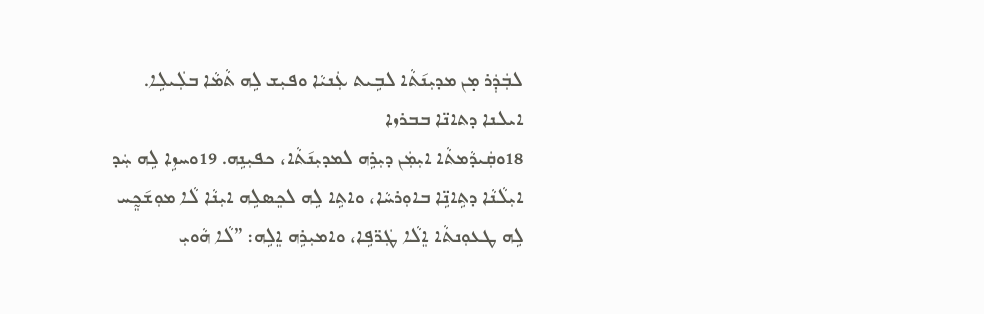ܠܒܲܕܲܪ ܡ̣ܢ ܡܕܝܼܢ݇ܬܵ‌ܐ ܠܒܹܝܬ ܥܲܢܝܵܐ ܘܦܝܼܫ ܠܹܗ ܬܵܡܵܐ ܒܠܲܝܠܹܐ.
ܐܝܠܢܐ ܕܬܐܢ̈ܐ ܒܒܪܙܐ
18ܘܩܲܝܕܵܡܬܵ‌ܐ ܐܝܼܡܲܢ ܕܝܼܪܹܗ ܠܡܕܝܼܢ݇ܬܵ‌ܐ، ܟܦܝܼܢܹܗ. 19ܘܚܙܹܐ ܠܹܗ ܚܲܕ ܐܝܼܠܵܢܵܐ ܕܬܹܐܢܹ̈ܐ ܒܐܘܼܪܚܵܐ، ܘܐܬܹ‌ܐ ܠܹܗ ܠܟܸܣܠܹܗ ܐܝܼܢܵܐ ܠܵܐ ܡܘܼܫ݇ܟ̰ܸܚ ܠܹܗ ܛܥܘܼܢܬܵ‌ܐ ܐܸܠܵܐ ܛܲܪ̈ܦܹܐ، ܘܐܡܝܼܪܹܗ ܐܸܠܹܗ: ”ܠܵܐ ܗܵܘܝܼ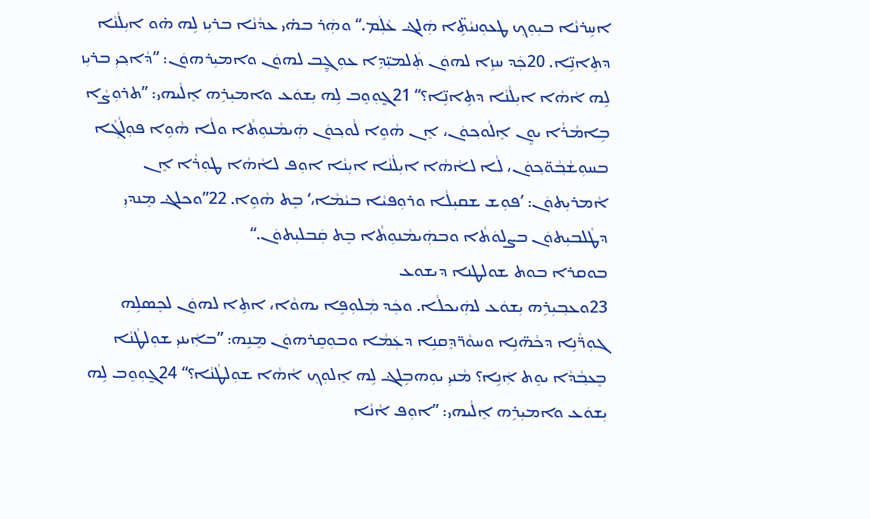ܐܚܹܪܢܵܐ ܒܝܼܘܼܟ݂ ܛܥܘܼܢܝܵܬܹ̈‌ܐ ܗܲܠܔ ܥܵܠܲܡ.“ ܘܗܲܪ ܒܗ̇ܝ ܥܕܵܢܵܐ ܒܪܝܼܙ ܠܹܗ ܗ̇ܘ ܐܝܼܠܵܢܵܐ ܕܬܹܐܢܹ̈ܐ. 20ܟܲܕ ܚܙܹܐ ܠܗܘܿܢ ܬܲܠܡܝܼ̈ܕܹܐ ܥܘܼܓ̰ܸܒ ܠܗܘܿܢ ܘܐܡܝܼܪܗܘܿܢ: ”ܕܵܐܟ݂ܝܼ ܒܪܝܼܙ ܠܹܗ ܐܵܗܵܐ ܐܝܼܠܵܢܵܐ ܕܬܹܐܢܹ̈ܐ؟“ 21ܓ̰ܘܼܘܸܒ ܠܹܗ ܝܼܫܘܿܥ ܘܐܡܝܼܪܹܗ ܐܸܠܵܝܗ‌ܝ: ”ܬܪܘܼܨܵܐ ܒܹܐܡܵܪܵܐ ܝܘܸܢ ܐܸܠܵܘܟ݂ܘܿܢ، ܐܸܢ ܗܵܘܹܐ ܠܵܘܟ݂ܘܿܢ ܗܲܝܡܵܢܘܼܬܵ‌ܐ ܘܠܵܐ ܗܵܘܹܐ ܦܘܼܠܵܓ݂ܵܐ ܒܚܘܼܫܵܒ݂ܵܘ̈ܟ݂ܘܿܢ، ܠܵܐ ܠܐܵܗܵܐ ܐܝܼܠܵܢܵܐ ܐܝܼܢܵܐ ܐܘܼܦ ܠܐܵܗܵܐ ܛܘܼܪܵܐ ܐܸܢ ܐܵܡܪܝܼܬܘܿܢ: ’ܦܘܼܫ ܫܩܝܼܠܵܐ ܘܪܘܼܦܝܵܐ ܒܝܵܡܵܐ،‘ ܒܸܬ ܗܵܘܹܐ. 22”ܘܟܠܔ ܡܸܢܕܝܼ ܕܛܵܠܒܝܼܬܘܿܢ ܒܨܠܘܿܬܵ‌ܐ ܘܒܗܲܝܡܵܢܘܼܬܵ‌ܐ ܒܸܬ ܩܲܒܠܝܼܬܘܿܢ.“
ܒܘܩܪܐ ܒܘܬ ܫܘܠܛܢܐ ܕܝܫܘܥ
23ܘܥܒ݂ܝܼܪܹܗ ܝܼܫܘܿܥ ܠܗܲܝܟܠܵܐ. ܘܟܲܕ ܡܲܠܘܼܦܹܐ ܝܗܘܵܐ، ܐܬܹ‌ܐ ܠܗܘܿܢ ܠܟܸܣܠܹܗ ܓܘܼܪ̈ܵܢܹܐ ܕܟܵܗ̈ܢܹܐ ܘܚܘܵܪ̈ܕܸܩܢܹܐ ܕܥܲܡܵܐ ܘܒܘܼܩܸܪܗܘܿܢ ܡܸܢܹܗ: ”ܒܐܲܝܢܝܼ ܫܘܼܠܛܵܢܵܐ ܒܸܥܒ݂ܵܕܵܐ ܝܘܸܬ ܐܲܢܹܐ؟ ܡܵܢܝܼ ܝܘܼܗܒܹܠܔ ܠܹܗ ܐܸܠܘܼܟ݂ ܐܵܗܵܐ ܫܘܼܠܛܵܢܵܐ؟“ 24ܓ̰ܘܼܘܸܒ ܠܹܗ ܝܼܫܘܿܥ ܘܐܡܝܼܪܹܗ ܐܸܠܵܝܗ‌ܝ: ”ܐܘܼܦ ܐܵܢܵܐ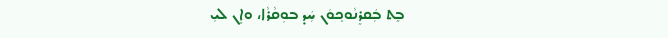ܒܸܬ ܒܲܩܪܸܢܵܘܟ݂ܘܿܢ ܚܲܕ ܒܘܼܩܵܪܵܐ، ܘܐܸܢ ܠܝܼ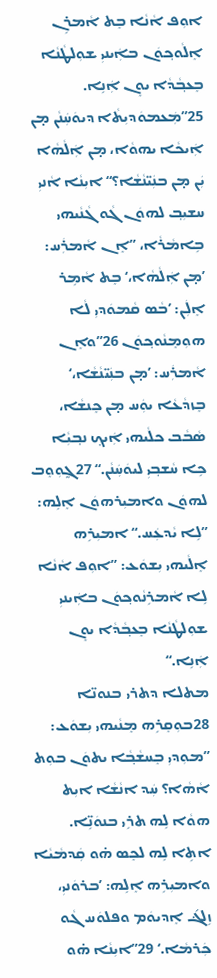ܐܘܼܦ ܐܵܢܵܐ ܒܸܬ ܐܵܡܪܹܢ ܐܸܠܵܘܟ݂ܘܿܢ ܒܐܲܝܢܝܼ ܫܘܼܠܛܵܢܵܐ ܒܸܥܒ݂ܵܕܵܐ ܝܘܸܢ ܐܲܢܹܐ. 25”ܡܲܥܡܘܿܕܝܼܬܵ‌ܐ ܕܝܘܿܚܲܢܵܢ ܡ̣ܢ ܐܲܝܟܵܐ ܝܗܘܵܐ، ܡ̣ܢ ܐܲܠܵܗܵܐ ܝܲܢ ܡ̣ܢ ܒܢܲܝ̈ܢܵܫܵܐ؟“ ܐܝܼܢܵܐ ܐܵܢܝܼ ܚܫܝܼܒ݂ ܠܗܘܿܢ ܓܵܘ ܓܵܢܵܝܗ‌ܝ ܒܹܐܡܵܪܵܐ، ”ܐܸܢ ܐܵܡܪܲܚ: ’ܡ̣ܢ ܐܲܠܵܗܵܐ،‘ ܒܸܬ ܐܵܡܹܪ ܐܸܠܲܢ: ’ܒܵܣ ܩܵܡܘܿܕܝܼ ܠܵܐ ܗܘܼܡܸܢܵܘܟ݂ܘܿܢ 26”ܘܐܸܢ ܐܵܡܪܲܚ: ’ܡ̣ܢ ܒܢܲܝ̈ܢܵܫܵܐ،‘ ܒܸܙܕܵܥܵܐ ܝܘܲܚ ܡ̣ܢ ܟܸܢܫܵܐ، ܣܵܒܵܒ ܟܠܵܝܗ‌ܝ ܐܲܝܟ݂ ܢܒ݂ܝܼܵܐ ܟܹܐ ܚܵܫܒ݂ܝܼ ܠܝܘܿܚܲܢܵܢ.“ 27ܓ̰ܘܼܘܸܒ ܠܗܘܿܢ ܘܐܡܝܼܪܗܘܿܢ ܐܸܠܹܗ: ”ܠܹܐ ܝܵܕܥܲܚ.“ ܐܡܝܼܪܹܗ ܐܸܠܵܝܗ‌ܝ ܝܼܫܘܿܥ: ”ܐܘܼܦ ܐܵܢܵܐ ܠܹܐ ܐܵܡܪܹܢܵܘܟ݂ܘܿܢ ܒܐܲܝܢܝܼ ܫܘܼܠܛܵܢܵܐ ܒܸܥܒ݂ܵܕܵܐ ܝܘܸܢ ܐܲܢܹܐ.“
ܡܬܠܐ ܕܬܪܝ ܒܢܘܢ̈ܐ
28ܒܘܼܩܸܪܹܗ ܡܸܢܵܝܗ‌ܝ ܝܼܫܘܿܥ: ”ܡܘܼܕܝܼ ܒܸܚܫܵܒ݂ܵܐ ܝܬܘܿܢ ܒܘܼܬ ܐܵܗܵܐ؟ ܚܲܕ ܐܢܵܫܵܐ ܐܝܼܬ ܗܘܵܐ ܠܹܗ ܬܪܹܝ ܒܢܘܿܢܹ̈ܐ. ܐܬܹ‌ܐ ܠܹܗ ܠܟܸܣ ܗ̇ܘ ܩܲܕܡܵܝܵܐ ܘܐܡܝܼܪܹܗ ܐܸܠܹܗ: ’ܒܪܘܿܢܝܼ، ܙܹܠܔ݇ ܐܸܕܝܘܿܡ ܘܦܠܘܿܚ ܓܵܘ ܟܲܪܡܵܐ.‘ 29”ܐܝܼܢܵܐ ܗ̇ܘ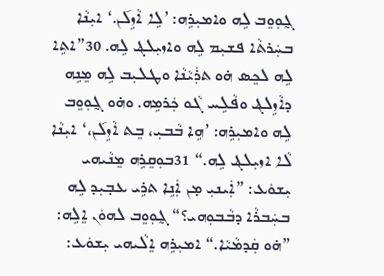ܓ̰ܘܼܘܸܒ ܠܹܗ ܘܐܡܝܼܪܹܗ: ’ܠܹܐ ܐܵܙܹܠ݇ܢ.‘ ܐܝܼܢܵܐ ܒܚܲܪܬܵ‌ܐ ܦܫܝܼܡ ܠܹܗ ܘܐܙܝܼܠܔ ܠܹܗ. 30”ܐܬܹ‌ܐ ܠܹܗ ܠܟܸܣ ܗ̇ܘ ܬܪܲܝܵܢܵܐ ܘܛܠܝܼܒ ܠܹܗ ܡܸܢܹܗ ܕܐܵܙܹܠܔ ܘܦܵܠܹܚ ܓܵܘ ܟܲܪܡܹܗ. ܘܗ̇ܘ ܓ̰ܘܼܘܸܒ ܠܹܗ ܘܐܡܝܼܪܹܗ: ’ܗܹܐ ܒܵܒܝܼ، ܒܸܬ ܐܵܙܹܠ݇ܢ،‘ ܐܝܼܢܵܐ ܠܵܐ ܐܙܝܼܠܔ ܠܹܗ.“ 31ܒܘܼܩܸܪܹܗ ܡܸܢܵܝܗ‌ܝ ܝܼܫܘܿܥ: ”ܐܲܝܢܝܼ ܡ̣ܢ ܐܲܢܹܐ ܬܪܹܝ ܥܒ݂ܝܼܕ ܠܹܗ ܒܚܲܒܪܵܐ ܕܒܵܒܘܼܗ‌ܝ؟“ ܓ̰ܘܼܘܸܒ ܠܗܘܿܢ ܐܸܠܹܗ: ”ܗ̇ܘ ܩܲܕܡܵܝܵܐ.“ ܐܡܝܼܪܹܗ ܐܸܠܵܝܗ‌ܝ ܝܼܫܘܿܥ: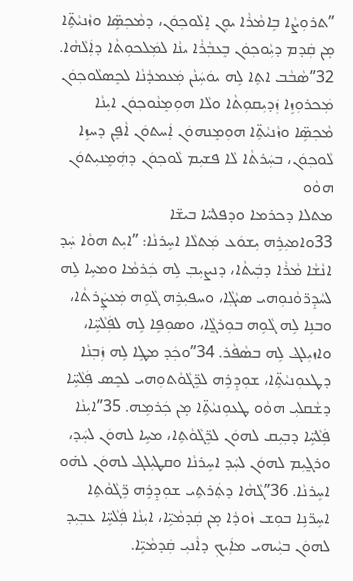”ܬܪܘܼܨܵܐ ܒܹܐܡܵܪܵܐ ܝܘܸܢ ܐܸܠܵܘܟ݂ܘܿܢ، ܕܡܵܟ݂ܣܹ̈ܐ ܘܙܵܢܝܵܬܹ̈‌ܐ ܡ̣ܢ ܩܲܕܡ ܕܝܼܵܘܟ݂ܘܿܢ ܒܸܥܒ݂ܵܪܵܐ ܝܢܵܐ ܠܡܲܠܟܘܼܬܵ‌ܐ ܕܐܲܠܵܗܵܐ. 32”ܣܵܒܵܒ ܐܬܹ‌ܐ ܠܹܗ ܝܘܿܚܲܢܵܢ ܡܲܥܡܕܵܢܵܐ ܠܟܸܣܠܵܘܟ݂ܘܿܢ ܡܲܟܪܘܼܙܹܐ ܙܲܕܝܼܩܘܼܬܵ‌ܐ ܘܠܵܐ ܗܘܼܡܸܢܵܘܟ݂ܘܿܢ ܐܝܼܢܵܐ ܡܵܟ݂ܣܹ̈ܐ ܘܙܵܢܝܵܬܹ̈‌ܐ ܗܘܼܡܸܢܗܘܿܢ ܐܲܚܬܘܿܢ ܐܵܦܸܢ ܕܚܙܹܐ ܠܵܘܟ݂ܘܿܢ، ܒܚܲܪܬܵ‌ܐ ܠܵܐ ܦܫܝܼܡ ܠܵܘܟ݂ܘܿܢ ܕܗܲܡܸܢܝܼܬܘܿܢ ܗܘܵܘ
ܡܬܠܐ ܕܟܪܡܐ ܘܕܦܠܚ̈ܐ ܒܝܫ̈ܐ
33ܘܐܡܝܼܪܹܗ ܝܼܫܘܿܥ ܡܲܬܠܵܐ ܐܚܹܪܢܵܐ: ”ܐܝܼܬ ܗܘܵܐ ܚܲܕ ܐܢܵܫܵܐ ܡܵܪܵܐ ܕܒܲܝܬܵ‌ܐ، ܕܢܨܝܼܒ݂ ܠܹܗ ܟܲܪܡܵܐ ܘܡܚܹܐ ܠܹܗ ܠܚܵܕܸܪ̈ܘܵܢܘܼܗ‌ܝ ܣܝܵܓ݂ܵܐ، ܘܚܦܝܼܪܹܗ ܓܵܘܹܗ ܡܲܥܨܲܪܬܵ‌ܐ، ܘܒܢܹܐ ܠܹܗ ܓܵܘܹܗ ܒܘܼܪܓ̰ܵܐ، ܘܣܘܼܦܹܐ ܠܹܗ ܠܦܲܠܵܚܹ̈ܐ، ܘܐܙܝܼܠܔ ܠܹܗ ܒܣܵܦܵܪ. 34”ܘܟܲܕ ܡܛܹܐ ܠܹܗ ܙܲܒ݂ܢܵܐ ܕܛܥܘܼܢܝܵܬܹ̈‌ܐ، ܫܘܼܕܸܪܹܗ ܠܪܹ̈ܓܵܘܵܬܘܼܗ‌ܝ ܠܟܸܣ ܦܲܠܵܚܹ̈ܐ ܕܫܵܩܠܝܼ ܗܘܵܘ ܛܥܘܼܢܝܵܬܹ̈‌ܐ ܡ̣ܢ ܟܲܪܡܹܗ. 35”ܐܝܼܢܵܐ ܦܲܠܵܚܹ̈ܐ ܕܒ݂ܝܼܩ ܠܗܘܿܢ ܠܪܹ̈ܓܵܘܵܬܹ‌ܐ، ܡܚܹܐ ܠܗܘܿܢ ܠܚܲܕ، ܘܪܓ̰ܝܼܡ ܠܗܘܿܢ ܠܚܲܕ ܐܚܹܪܢܵܐ ܘܩܛܝܼܠܔ ܠܗܘܿܢ ܠܗ̇ܘ ܐܚܹܪܢܵܐ. 36”ܓܵܗܵܐ ܕܬܲܪܬܹܝ ܫܘܼܕܸܪܹܗ ܪܹ̈ܓܵܘܵܬܹ‌ܐ ܐܚܹܪ̈ܢܹܐ ܒܘܼܫ ܙܵܘܕܵܐ ܡ̣ܢ ܩܲܕܡܵܝܹ̈ܐ، ܐܝܼܢܵܐ ܦܲܠܵܚܹ̈ܐ ܥܒ݂ܝܼܕ ܠܗܘܿܢ ܒܝܼܵܝܗ‌ܝ ܡܐܲܝܟ݂ ܕܐܵܢܝܼ ܩܲܕܡܵܝܹ̈ܐ.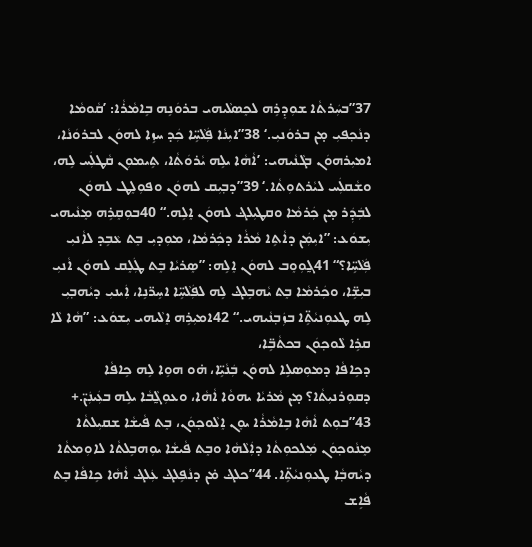37”ܒܚܲܪܬܵ‌ܐ ܫܘܼܕܸܪܹܗ ܠܟܸܣܠܵܝܗ‌ܝ ܒܪܘܿܢܹܗ ܒܹܐܡܵܪܵܐ: ’ܩܵܘܡܵܐ ܕܢܵܟ݂ܦܝܼ ܡ̣ܢ ܒܪܘܿܢܝܼ.‘ 38”ܐܝܼܢܵܐ ܦܲܠܵܚܹ̈ܐ ܟܲܕ ܚܙܹܐ ܠܗܘܿܢ ܠܒܪܘܿܢܵܐ، ܐܡܝܼܪܗܘܿܢ ܒܓܵܢܵܝܗ‌ܝ: ’ܐܵܗܵܐ ܝܠܹܗ ܝܵܪܘܿܬܵ‌ܐ، ܬܹܝܡܘܼܢ ܩܵܛܠܲܚ ܠܹܗ، ܘܫܵܩܠܲܚ ܠܝܵܪܬܘܼܬܵ‌ܐ.‘ 39”ܕܒ݂ܝܼܩ ܠܗܘܿܢ ܘܦܘܼܠܸܛ ܠܗܘܿܢ ܠܒܲܕܲܪ ܡ̣ܢ ܟܲܪܡܵܐ ܘܩܛܝܼܠܔ ܠܗܘܿܢ ܐܸܠܹܗ.“ 40ܒܘܼܩܸܪܹܗ ܡܸܢܵܝܗ‌ܝ ܝܼܫܘܿܥ: ”ܐܝܼܡܲܢ ܕܐܵܬܹ‌ܐ ܡܵܪܵܐ ܕܟܲܪܡܵܐ، ܡܘܼܕܝܼ ܒܸܬ ܥܵܒܹܕ ܠܐܵܢܝܼ ܦܲܠܵܚܹ̈ܐ؟“ 41ܓ̰ܘܼܘܸܒ ܠܗܘܿܢ ܐܸܠܹܗ: ”ܣܸܪܝܵܐ ܒܸܬ ܛܲܠܸܩ ܠܗܘܿܢ ܐܵܢܝܼ ܒܝܼܫܹ̈ܐ، ܘܟܲܪܡܵܐ ܒܸܬ ܝܵܗܒܹܠܔ ܠܹܗ ܠܦܲܠܵܚܹ̈ܐ ܐܚܹܪ̈ܢܹܐ، ܐܲܝܢܝܼ ܕܝܵܗܒ݂ܝܼ ܠܹܗ ܛܥܘܼܢܝܵܬܹ̈‌ܐ ܒܙܲܒ݂ܢܵܝܗ‌ܝ.“ 42ܐܡܝܼܪܹܗ ܐܸܠܵܝܗ‌ܝ ܝܼܫܘܿܥ: ”ܗܵܐ ܠܵܐ ܩܪܹܐ ܠܵܘܟ݂ܘܿܢ ܒܟܬܵܒܹ̈ܐ،
ܕܟܹܐܦܵܐ ܕܡܘܼܣܠܹܐ ܠܗܘܿܢ ܒܲܢܵܝܹ̈ܐ، ܗ̇ܘ ܗܘܹܐ ܠܹܗ ܟܹܐܦܵܐ ܕܩܘܼܪܢܝܼܬܵ‌ܐ؟ ܡ̣ܢ ܡܵܪܝܵܐ ܝܗܘܵܐ ܐܵܗܵܐ، ܘܥܘܼܓ̰ܵܒܵܐ ܝܠܹܗ ܒܥܲܝܢܲܢ̈.+
43”ܒܘܼܬ ܐܵܗܵܐ ܒܹܐܡܵܪܵܐ ܝܘܸܢ ܐܸܠܵܘܟ݂ܘܿܢ، ܒܸܬ ܦܵܝܫܵܐ ܫܩܝܼܠܬܵ‌ܐ ܡܸܢܵܘܟ݂ܘܿܢ ܡܲܠܟܘܼܬܵ‌ܐ ܕܐܲܠܵܗܵܐ ܘܒܸܬ ܦܵܝܫܵܐ ܝܘܼܗܒܹܠܬܵ‌ܐ ܠܐܘܼܡܬܵ‌ܐ ܕܝܵܗܒ݂ܵܐ ܛܥܘܼܢܝܵܬܹ̈‌ܐ. 44”ܟܠܔ ܡ̇ܢ ܕܢܵܦܹܠܔ ܥܲܠܔ ܐܵܗܵܐ ܟܹܐܦܵܐ ܒܸܬ ܦܵܐܹܫ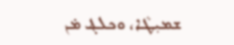ܫܡܝܼܛܵܐ، ܘܟܠܔ ܡ̇ܢ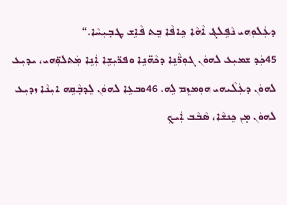ܕܥܲܠܘܼܗ‌ܝ ܢܵܦܹܠܔ ܐܵܗܵܐ ܟܹܐܦܵܐ ܒܸܬ ܦܵܐܹܫ ܛܒ݂ܝܼܚܵܐ.“
45ܟܲܕ ܫܡܝܼܥ ܠܗܘܿܢ ܓܘܼܪ̈ܵܢܹܐ ܕܟܵܗ̈ܢܹܐ ܘܦܪ̈ܝܼܫܹܐ ܐܲܢܹܐ ܡܲܬܠܘܼ̈ܗ‌ܝ، ܝܕܝܼܥ ܠܗܘܿܢ ܕܥܲܠܵܝܗ‌ܝ ܗܘܼܡܙܸܡ ܠܹܗ. 46ܘܒܥܹܐ ܠܗܘܿܢ ܠܸܕܒ݂ܵܩܹܗ ܐܝܼܢܵܐ ܙܕܝܼܥ ܠܗܘܿܢ ܡ̣ܢ ܟܸܢܫܵܐ، ܣܵܒܵܒ ܐܲܝܟ݂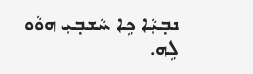ܢܒ݂ܝܼܵܐ ܟܹܐ ܚܵܫܒ݂ܝܼ ܗܘܵܘ ܠܹܗ.